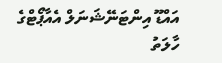އައްޑޫ އިންޓަނޭޝަނަލް އެއާޕޯޓްގެ ހާލަތު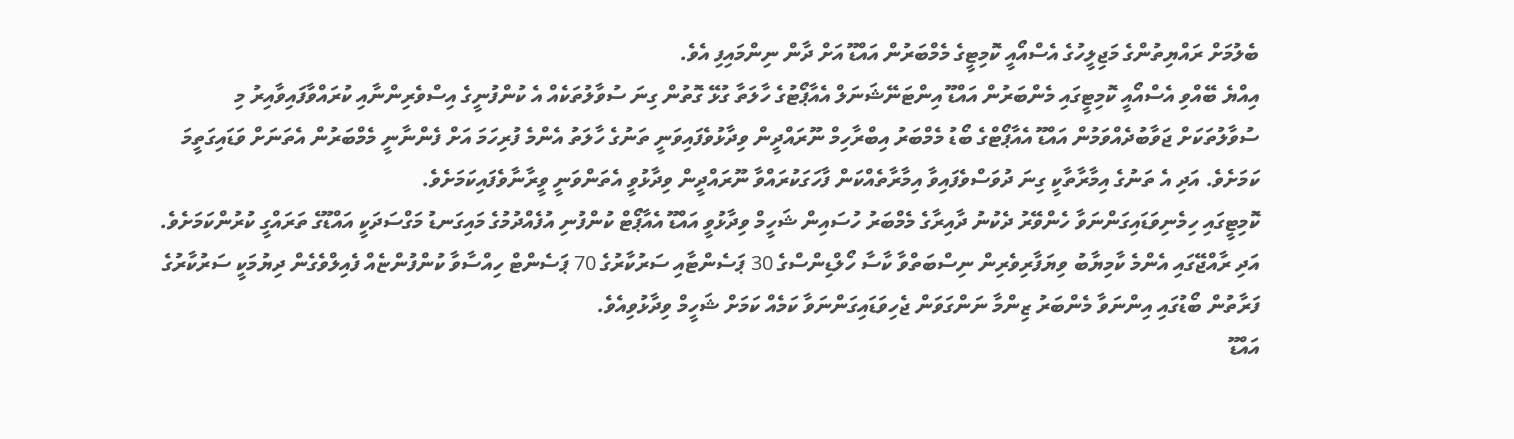ބެލުމަށް ރައްޔިތުންގެ މަޖިލީހުގެ އެސްއޯއީ ކޮމިޓީގެ މެމްބަރުން އައްޑޫ އަށް ދާން ނިންމައިފި އެވެ.
އިއްޔެ ބޭއްވި އެސްއޯއީ ކޮމިޓީގައި މެންބަރުން އައްޑޫ އިންޓަނޭޝަނަލް އެއާޕޯޓުގެ ހާލަތާ ގުޅޭ ގޮތުން ގިނަ ސުވާލުތަކެއް އެ ކުންފުނީގެ އިސްވެރިންނާއި ކުރައްވާފައިވާއިރު މި ސުވާލުތަކަށް ޖަވާބުދެއްވަމުން އައްޑޫ އެއާޕޯޓްގެ ބޯޑު މެމްބަރު އިބްރާހިމް ނޫރައްދީން ވިދާޅުވެފައިވަނީ ތަނުގެ ހާލަތު އެންމެ ފުރިހަމަ އަށް ފެންނާނީ މެމްބަރުން އެތަނަށް ވަޑައިގަތީމަ ކަމަށެވެ. އަދި އެ ތަނުގެ އިމާރާތާކީ ގިނަ ދުވަސްވެފައިވާ އިމާރާތެއްކަން ފާހަގަކުރައްވާ ނޫރައްދީން ވިދާޅުވީ އެތަންވަނީ ވީރާނާވެފައިކަމަށެވެ.
ކޮމިޓީގައި ހިމެނިވަޑައިގަންނަވާ ހެންވޭރު ދެކުނު ދާއިރާގެ މެމްބަރު ހުސައިން ޝަހީމް ވިދާޅުވީ އައްޑޫ އެއާޕޯޓް ކުންފުނި އުފެއްދުމުގެ މައިގަނޑު މަގްސަދަކީ އައްޑޫގެ ތަރައްގީ ކުރުންކަމަށެވެ. އަދި ރާއްޖޭގައި އެންމެ ކާމިޔާބު ވިޔަފާރިވެރިން ނިސްބަތްވާ ކާސާ ހޯލްޑިންސްގެ 30 ޕަސެންޓާއި ސަރުކާރުގެ 70 ޕަސެންޓް ހިއްސާވާ ކުންފުންޏެއް ފެއިލްވެގެން ދިޔުމަކީ ސަރުކާރުގެ ފަރާތުން ބޯޑުގައި އިންނަވާ މެންބަރު ޒިންމާ ނަންގަވަން ޖެހިވަޑައިގަންނަވާ ކަމެއް ކަމަށް ޝަހީމް ވިދާޅުވިއެވެ.
އައްޑޫ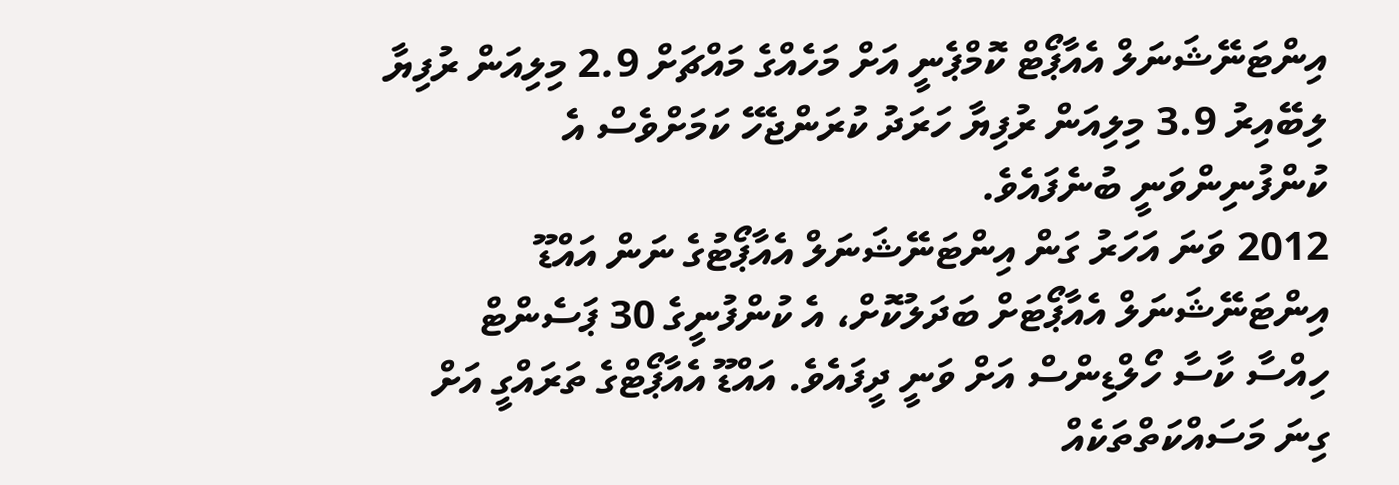އިންޓަނޭޝަނަލް އެއާޕޯޓް ކޮމްޕެނީ އަށް މަހެއްގެ މައްޗަށް 2.9 މިލިއަން ރުފިޔާ ލިބޭއިރު 3.9 މިލިއަން ރުފިޔާ ހަރަދު ކުރަންޖެހޭ ކަމަށްވެސް އެ ކުންފުނިންވަނީ ބުނެފައެވެ.
2012 ވަނަ އަހަރު ގަން އިންޓަނޭޝަނަލް އެއާޕޯޓުގެ ނަން އައްޑޫ އިންޓަނޭޝަނަލް އެއާޕޯޓަށް ބަދަލުކޮށް، އެ ކުންފުނީގެ 30 ޕަސެންޓް ހިއްސާ ކާސާ ހޯލްޑިންސް އަށް ވަނީ ދީފައެވެ. އައްޑޫ އެއާޕޯޓްގެ ތަރައްގީ އަށް ގިނަ މަސައްކަތްތަކެއް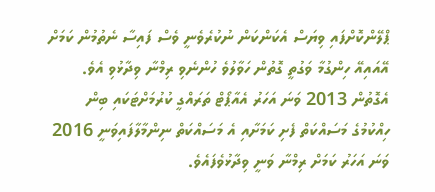ޕްލޭންކޮށްފައި ވިޔަސް އެކަންކަން ނުކުރެވެނީ ވެސް ފައިސާ ނެތުމުން ކަމަށް އޭއައިއޭ ހިންގުމާ ވަގުތީ ގޮތުން ހަވާލުވެ ހުންނެވި ރިމްނާ ވިދާޅުވި އެވެ. އެގޮތުން 2013 ވަނަ އަހަރު އެއާޕޯޓް ތަރައްގީ ކުރުމަށްޓަކައި ބިން ހިއްކުމުގެ މަސައްކަތް ފެށި ކަމަށާއި އެ މަސައްކަތް ނިންމާލާފައިވަނީ 2016 ވަނަ އަހަރު ކަމަށް ރިމްނާ ވަނީ ވިދާޅުވެފައެވެ.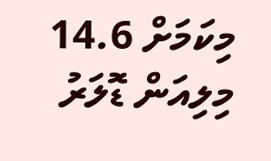މިކަމަށް 14.6 މިލިއަން ޑޮލަރު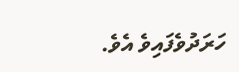ހަރަދުވެފައިވެ އެވެ.